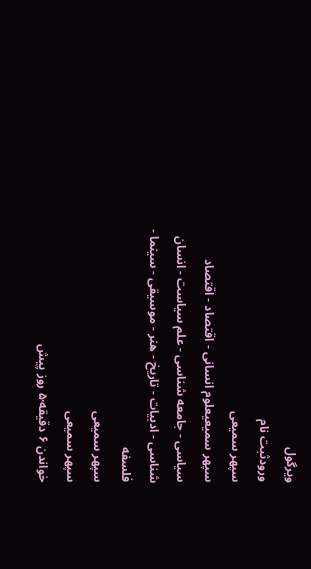ویرگول
ورودثبت نام
سپهر سمیعی
سپهر سمیعیعلوم انسانی - اقتصاد - اقتصاد سیاسی - جامعه شناسی - علم سیاست - انسان شناسی - ادبیات - تاریخ - هنر - موسیقی - سینما - فلسفه
سپهر سمیعی
سپهر سمیعی
خواندن ۶ دقیقه·۵ روز پیش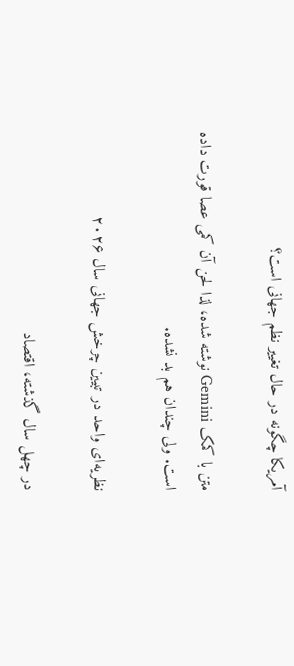آمریکا چگونه در حال تغییر نظم جهانی است؟

متن با کمک Gemini نوشته شده، لذا لحن آن کمی عصا قورت داده است. ولی چندان هم بد نشده.

نظریه‌ای واحد در تبیین چرخش جهانی سال ۲۰۲۶

در چهل سال گذشته، اقتصاد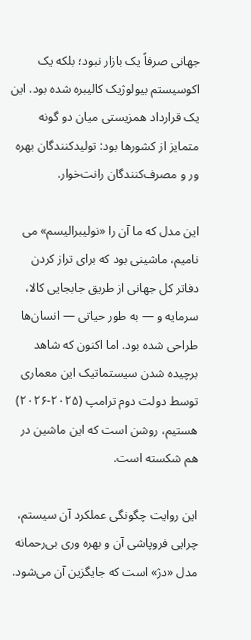جهانی صرفاً یک بازار نبود؛ بلکه یک اکوسیستم بیولوژیک کالیبره شده بود. این یک قرارداد همزیستی میان دو گونه متمایز از کشورها بود: تولیدکنندگان بهره ور و مصرف‌کنندگان رانت‌خوار.

این مدل که ما آن را «نولیبرالیسم» می نامیم، ماشینی بود که برای تراز کردن دفاتر کل جهانی از طریق جابجایی کالا، سرمایه و — به طور حیاتی — انسان‌ها طراحی شده بود. اما اکنون که شاهد برچیده شدن سیستماتیک این معماری توسط دولت دوم ترامپ (۲۰۲۵-۲۰۲۶) هستیم، روشن است که این ماشین در هم شکسته است.

این روایت چگونگی عملکرد آن سیستم، چرایی فروپاشی آن و بهره وری بی‌رحمانه مدل «دژ» است که جایگزین آن می‌شود.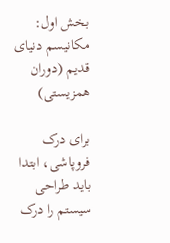بخش اول: مکانیسم دنیای قدیم (دوران همزیستی)

برای درک فروپاشی، ابتدا باید طراحی سیستم را درک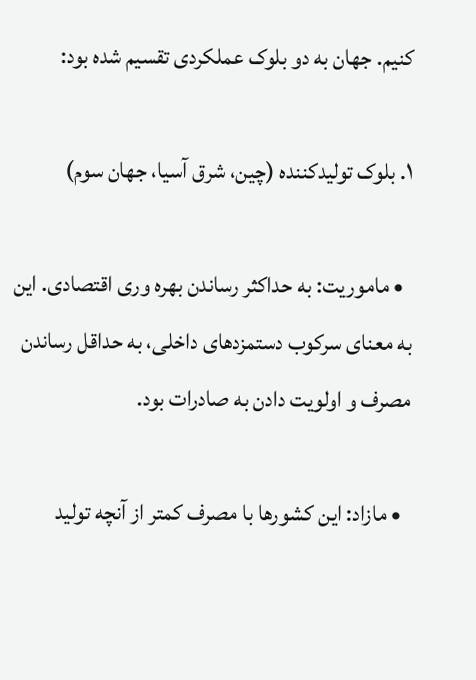کنیم. جهان به دو بلوک عملکردی تقسیم شده بود:

۱. بلوک تولیدکننده (چین، شرق آسیا، جهان سوم)

  • ماموریت: به حداکثر رساندن بهره وری اقتصادی. این به معنای سرکوب دستمزدهای داخلی، به حداقل رساندن مصرف و اولویت دادن به صادرات بود.

  • مازاد: این کشورها با مصرف کمتر از آنچه تولید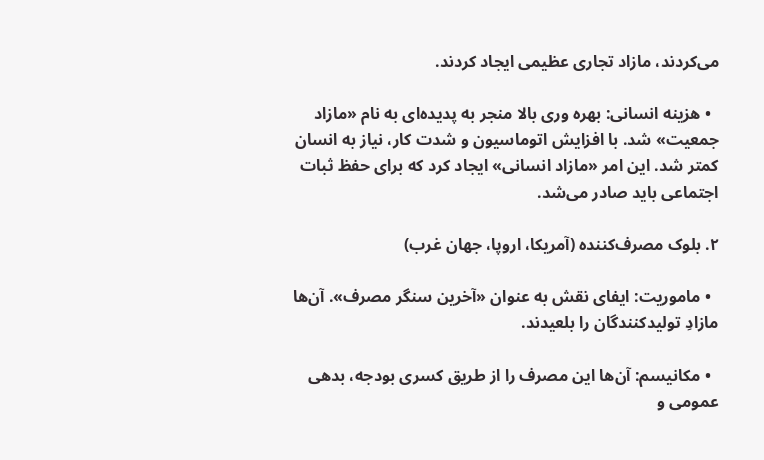می‌کردند، مازاد تجاری عظیمی ایجاد کردند.

  • هزینه انسانی: بهره وری بالا منجر به پدیده‌ای به نام «مازاد جمعیت» شد. با افزایش اتوماسیون و شدت کار، نیاز به انسان کمتر شد. این امر «مازاد انسانی» ایجاد کرد که برای حفظ ثبات اجتماعی باید صادر می‌شد.

۲. بلوک مصرف‌کننده (آمریکا، اروپا، جهان غرب)

  • ماموریت: ایفای نقش به عنوان «آخرین سنگر مصرف». آن‌ها مازادِ تولیدکنندگان را بلعیدند.

  • مکانیسم: آن‌ها این مصرف را از طریق کسری بودجه، بدهی عمومی و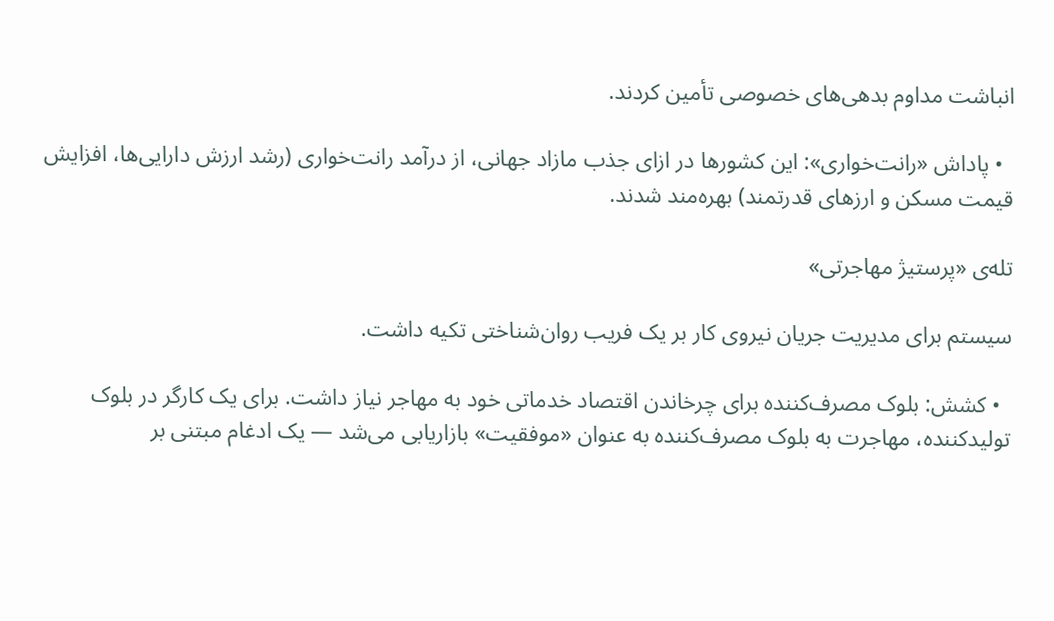انباشت مداوم بدهی‌های خصوصی تأمین کردند.

  • پاداش «رانت‌خواری»: این کشورها در ازای جذب مازاد جهانی، از درآمد رانت‌خواری (رشد ارزش دارایی‌ها، افزایش قیمت مسکن و ارزهای قدرتمند) بهره‌مند شدند.

تله‌ی «پرستیژ مهاجرتی»

سیستم برای مدیریت جریان نیروی کار بر یک فریب روان‌شناختی تکیه داشت.

  • کشش: بلوک مصرف‌کننده برای چرخاندن اقتصاد خدماتی خود به مهاجر نیاز داشت. برای یک کارگر در بلوک تولیدکننده، مهاجرت به بلوک مصرف‌کننده به عنوان «موفقیت» بازاریابی می‌شد — یک ادغام مبتنی بر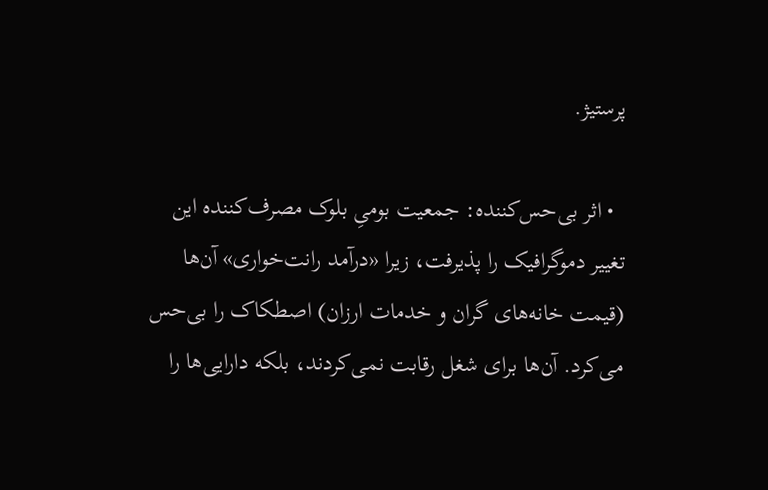پرستیژ.

  • اثر بی‌حس‌کننده: جمعیت بومیِ بلوک مصرف‌کننده این تغییر دموگرافیک را پذیرفت، زیرا «درآمد رانت‌خواری» آن‌ها (قیمت خانه‌های گران و خدمات ارزان) اصطکاک را بی‌حس می‌کرد. آن‌ها برای شغل رقابت نمی‌کردند، بلکه دارایی‌ها را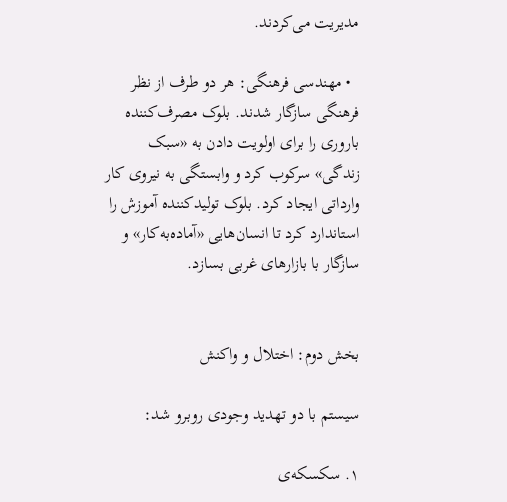مدیریت می‌کردند.

  • مهندسی فرهنگی: هر دو طرف از نظر فرهنگی سازگار شدند. بلوک مصرف‌کننده باروری را برای اولویت دادن به «سبک زندگی» سرکوب کرد و وابستگی به نیروی کار وارداتی ایجاد کرد. بلوک تولیدکننده آموزش را استاندارد کرد تا انسان‌هایی «آماده‌به‌کار» و سازگار با بازارهای غربی بسازد.


بخش دوم: اختلال و واکنش

سیستم با دو تهدید وجودی روبرو شد:

۱. سکسکه‌ی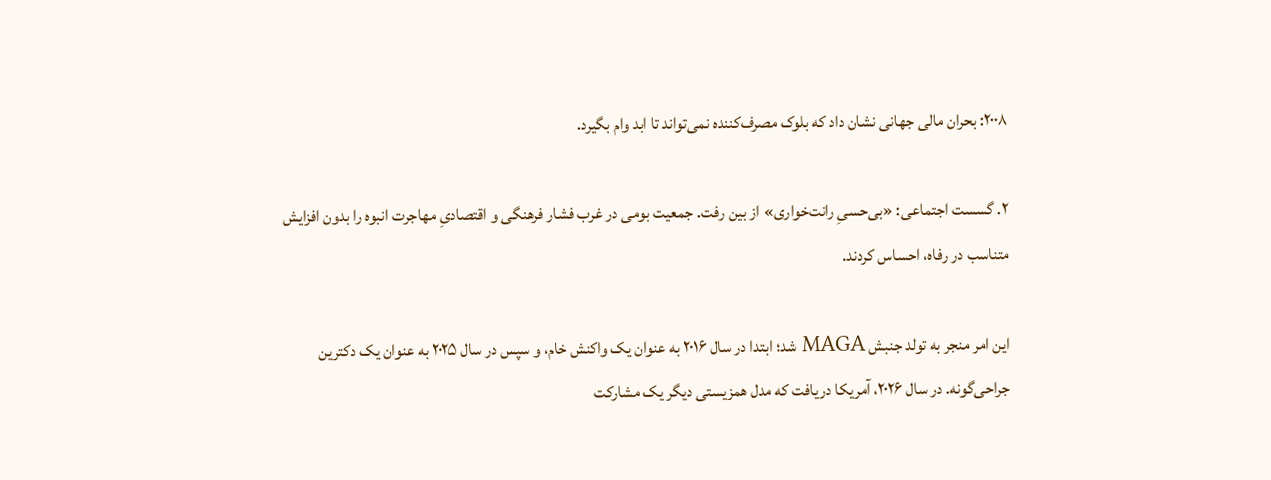۲۰۰۸: بحران مالی جهانی نشان داد که بلوک مصرف‌کننده نمی‌تواند تا ابد وام بگیرد.

۲. گسست اجتماعی: «بی‌حسیِ رانت‌خواری» از بین رفت. جمعیت بومی در غرب فشار فرهنگی و اقتصادیِ مهاجرت انبوه را بدون افزایش متناسب در رفاه، احساس کردند.

این امر منجر به تولد جنبش MAGA شد؛ ابتدا در سال ۲۰۱۶ به عنوان یک واکنش خام، و سپس در سال ۲۰۲۵ به عنوان یک دکترین جراحی‌گونه. در سال ۲۰۲۶، آمریکا دریافت که مدل همزیستی دیگر یک مشارکت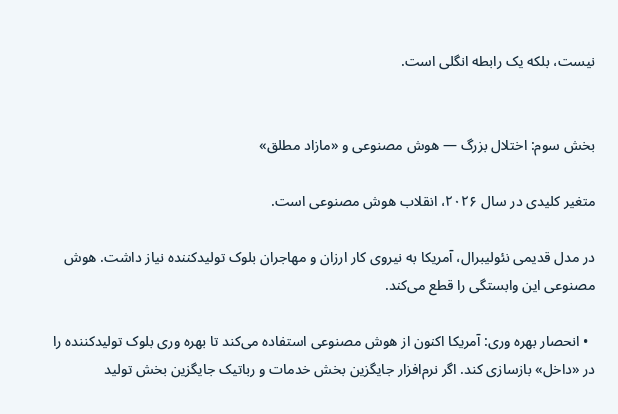نیست، بلکه یک رابطه انگلی است.


بخش سوم: اختلال بزرگ — هوش مصنوعی و «مازاد مطلق»

متغیر کلیدی در سال ۲۰۲۶، انقلاب هوش مصنوعی است.

در مدل قدیمی نئولیبرال، آمریکا به نیروی کار ارزان و مهاجران بلوک تولیدکننده نیاز داشت. هوش مصنوعی این وابستگی را قطع می‌کند.

  • انحصار بهره وری: آمریکا اکنون از هوش مصنوعی استفاده می‌کند تا بهره وری بلوک تولیدکننده را در «داخل» بازسازی کند. اگر نرم‌افزار جایگزین بخش خدمات و رباتیک جایگزین بخش تولید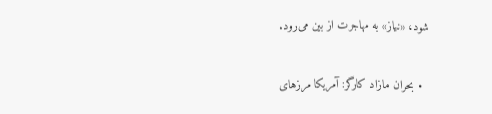شود، «نیاز» به مهاجرت از بین می‌رود.

  • بحران مازاد کارگر: آمریکا مرزهای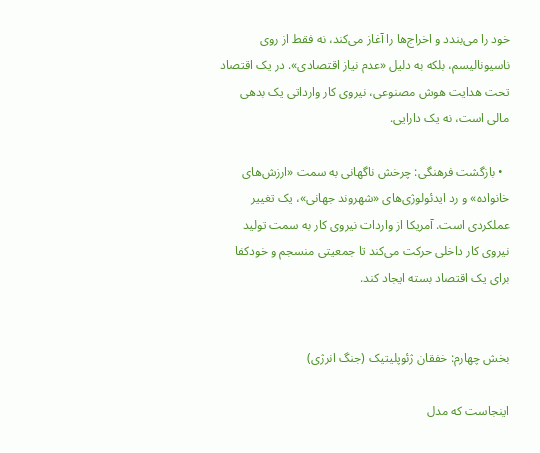خود را می‌بندد و اخراج‌ها را آغاز می‌کند، نه فقط از روی ناسیونالیسم، بلکه به دلیل «عدم نیاز اقتصادی». در یک اقتصاد تحت هدایت هوش مصنوعی، نیروی کار وارداتی یک بدهی مالی است، نه یک دارایی.

  • بازگشت فرهنگی: چرخش ناگهانی به سمت «ارزش‌های خانواده» و رد ایدئولوژی‌های «شهروند جهانی»، یک تغییر عملکردی است. آمریکا از واردات نیروی کار به سمت تولید نیروی کار داخلی حرکت می‌کند تا جمعیتی منسجم و خودکفا برای یک اقتصاد بسته ایجاد کند.


بخش چهارم: خفقان ژئوپلیتیک (جنگ انرژی)

اینجاست که مدل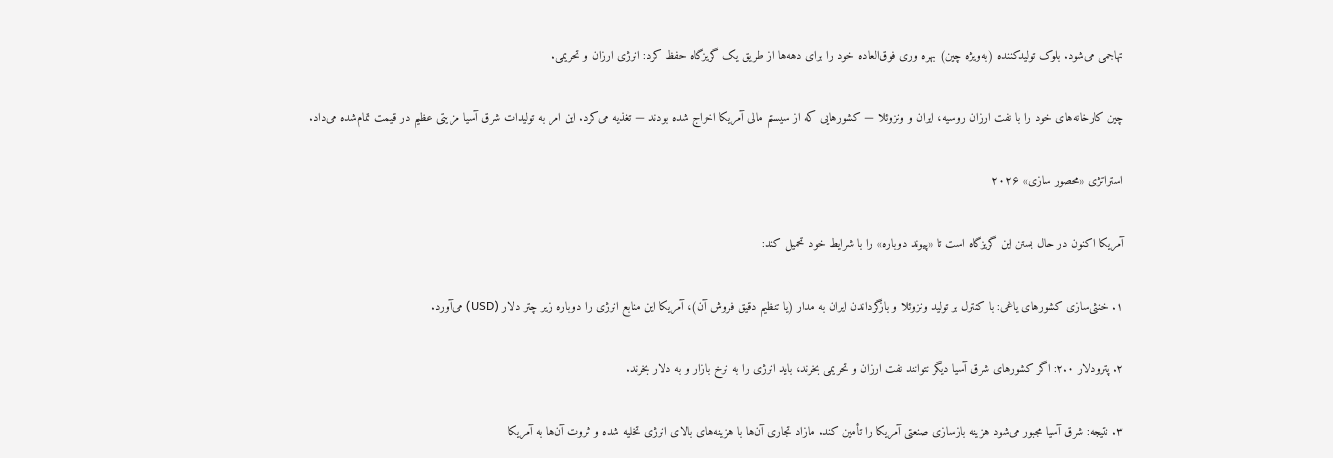تهاجمی می‌شود. بلوک تولیدکننده (به‌ویژه چین) بهره وری فوق‌العاده خود را برای دهه‌ها از طریق یک گریزگاه حفظ کرد: انرژی ارزان و تحریمی.

چین کارخانه‌های خود را با نفت ارزان روسیه، ایران و ونزوئلا — کشورهایی که از سیستم مالی آمریکا اخراج شده بودند — تغذیه می‌کرد. این امر به تولیدات شرق آسیا مزیتی عظیم در قیمت تمام‌شده می‌داد.

استراتژی «محصور سازی» ۲۰۲۶

آمریکا اکنون در حال بستن این گریزگاه است تا «پیوند دوباره» را با شرایط خود تحمیل کند:

۱. خنثی‌سازی کشورهای یاغی: با کنترل بر تولید ونزوئلا و بازگرداندن ایران به مدار (یا تنظیم دقیق فروش آن)، آمریکا این منابع انرژی را دوباره زیر چتر دلار (USD) می‌آورد.

۲. پترودلار ۲.۰: اگر کشورهای شرق آسیا دیگر نتوانند نفت ارزان و تحریمی بخرند، باید انرژی را به نرخ بازار و به دلار بخرند.

۳. نتیجه: شرق آسیا مجبور می‌شود هزینه بازسازی صنعتی آمریکا را تأمین کند. مازاد تجاری آن‌ها با هزینه‌های بالای انرژی تخلیه شده و ثروت آن‌ها به آمریکا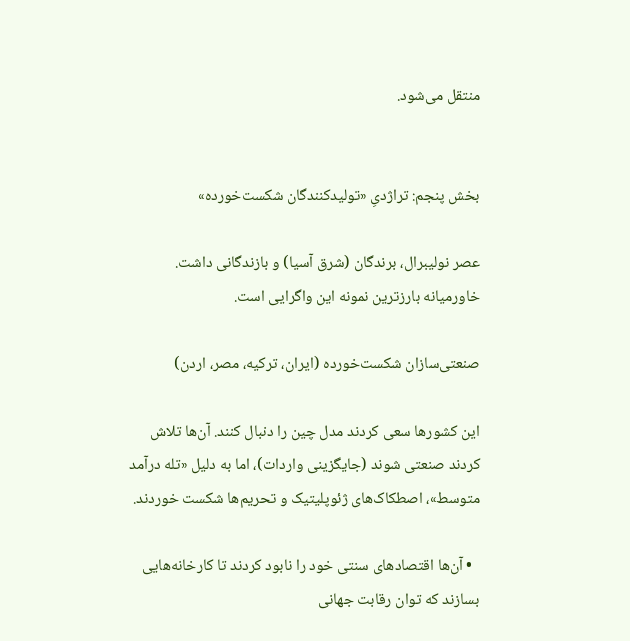منتقل می‌شود.


بخش پنجم: تراژدیِ «تولیدکنندگان شکست‌خورده»

عصر نولیبرال، برندگان (شرق آسیا) و بازندگانی داشت. خاورمیانه بارزترین نمونه این واگرایی است.

صنعتی‌سازان شکست‌خورده (ایران، ترکیه، مصر، اردن)

این کشورها سعی کردند مدل چین را دنبال کنند. آن‌ها تلاش کردند صنعتی شوند (جایگزینی واردات)، اما به دلیل «تله درآمد متوسط»، اصطکاک‌های ژئوپلیتیک و تحریم‌ها شکست خوردند.

  • آن‌ها اقتصادهای سنتی خود را نابود کردند تا کارخانه‌هایی بسازند که توان رقابت جهانی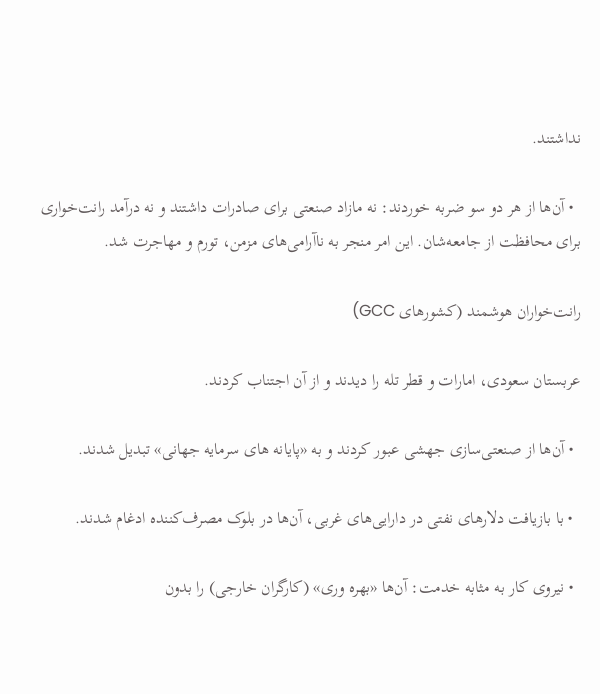نداشتند.

  • آن‌ها از هر دو سو ضربه خوردند: نه مازاد صنعتی برای صادرات داشتند و نه درآمد رانت‌خواری برای محافظت از جامعه‌شان. این امر منجر به ناآرامی‌های مزمن، تورم و مهاجرت شد.

رانت‌خواران هوشمند (کشورهای GCC)

عربستان سعودی، امارات و قطر تله را دیدند و از آن اجتناب کردند.

  • آن‌ها از صنعتی‌سازی جهشی عبور کردند و به «پایانه های سرمایه جهانی» تبدیل شدند.

  • با بازیافت دلارهای نفتی در دارایی‌های غربی، آن‌ها در بلوک مصرف‌کننده ادغام شدند.

  • نیروی کار به مثابه خدمت: آن‌ها «بهره وری» (کارگران خارجی) را بدون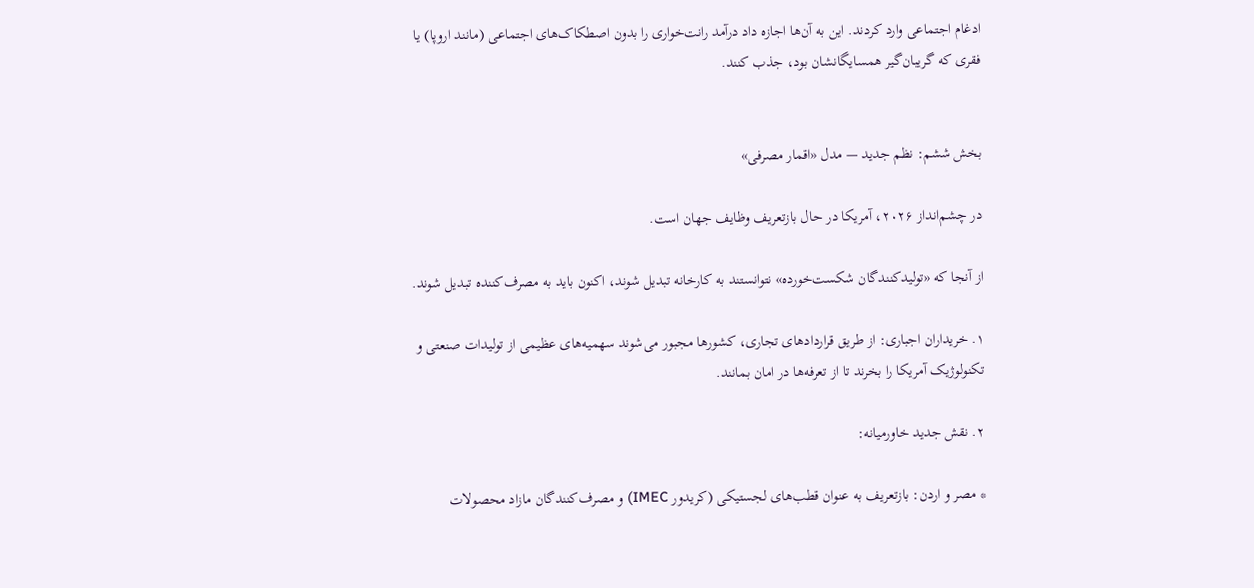ادغام اجتماعی وارد کردند. این به آن‌ها اجازه داد درآمد رانت‌خواری را بدون اصطکاک‌های اجتماعی (مانند اروپا) یا فقری که گریبان‌گیر همسایگانشان بود، جذب کنند.


بخش ششم: نظم جدید — مدل «اقمار مصرفی»

در چشم‌انداز ۲۰۲۶، آمریکا در حال بازتعریف وظایف جهان است.

از آنجا که «تولیدکنندگان شکست‌خورده» نتوانستند به کارخانه تبدیل شوند، اکنون باید به مصرف‌کننده تبدیل شوند.

۱. خریداران اجباری: از طریق قراردادهای تجاری، کشورها مجبور می‌شوند سهمیه‌های عظیمی از تولیدات صنعتی و تکنولوژیک آمریکا را بخرند تا از تعرفه‌ها در امان بمانند.

۲. نقش جدید خاورمیانه:

* مصر و اردن: بازتعریف به عنوان قطب‌های لجستیکی (کریدور IMEC) و مصرف‌کنندگان مازاد محصولات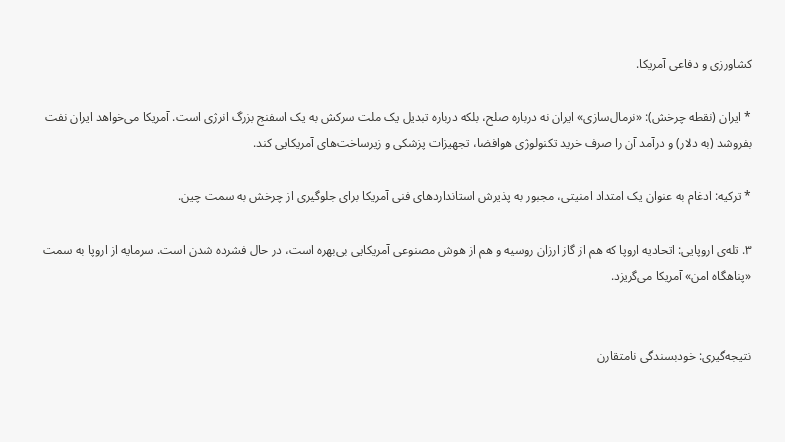کشاورزی و دفاعی آمریکا.

* ایران (نقطه چرخش): «نرمال‌سازی» ایران نه درباره صلح، بلکه درباره تبدیل یک ملت سرکش به یک اسفنج بزرگ انرژی است. آمریکا می‌خواهد ایران نفت بفروشد (به دلار) و درآمد آن را صرف خرید تکنولوژی هوافضا، تجهیزات پزشکی و زیرساخت‌های آمریکایی کند.

* ترکیه: ادغام به عنوان یک امتداد امنیتی، مجبور به پذیرش استانداردهای فنی آمریکا برای جلوگیری از چرخش به سمت چین.

۳. تله‌ی اروپایی: اتحادیه اروپا که هم از گاز ارزان روسیه و هم از هوش مصنوعی آمریکایی بی‌بهره است، در حال فشرده شدن است. سرمایه از اروپا به سمت «پناهگاه امن» آمریکا می‌گریزد.


نتیجه‌گیری: خودبسندگی نامتقارن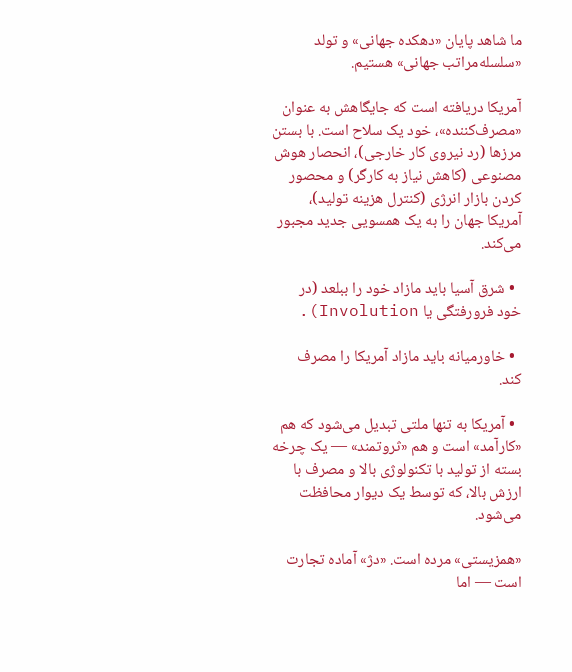ما شاهد پایان «دهکده جهانی» و تولد «سلسله‌مراتب جهانی» هستیم.

آمریکا دریافته است که جایگاهش به عنوان «مصرف‌کننده»، خود یک سلاح است. با بستن مرزها (رد نیروی کار خارجی)، انحصار هوش مصنوعی (کاهش نیاز به کارگر) و محصور کردن بازار انرژی (کنترل هزینه تولید)، آمریکا جهان را به یک همسویی جدید مجبور می‌کند.

  • شرق آسیا باید مازاد خود را ببلعد (در خود فرورفتگی یا Involution).

  • خاورمیانه باید مازاد آمریکا را مصرف کند.

  • آمریکا به تنها ملتی تبدیل می‌شود که هم «کارآمد» است و هم «ثروتمند» — یک چرخه بسته از تولید با تکنولوژی بالا و مصرف با ارزش بالا، که توسط یک دیوار محافظت می‌شود.

«همزیستی» مرده است. «دژ» آماده تجارت است — اما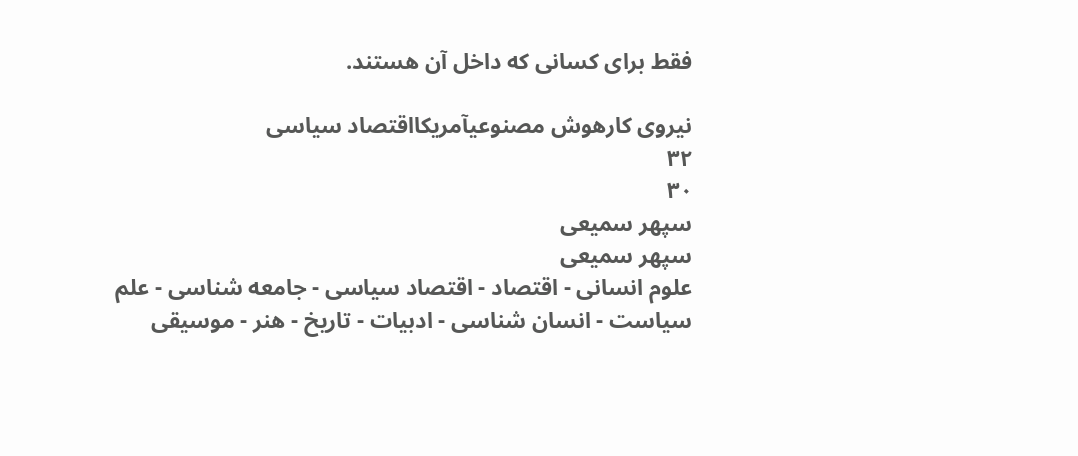فقط برای کسانی که داخل آن هستند.

نیروی کارهوش مصنوعیآمریکااقتصاد سیاسی
۳۲
۳۰
سپهر سمیعی
سپهر سمیعی
علوم انسانی - اقتصاد - اقتصاد سیاسی - جامعه شناسی - علم سیاست - انسان شناسی - ادبیات - تاریخ - هنر - موسیقی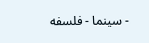- سینما - فلسفه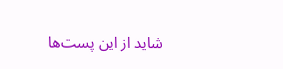شاید از این پست‌ها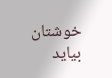خوشتان بیاید